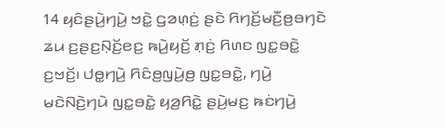14 ꤟꤢꤨꤔꤣꤧ꤬ꤚꤣꤧ꤬ ꤠꤢꤧ꤭ ꤞꤤꤛ꤫ꤢꤦ꤬ ꤔꤢꤧ ꤖꤚꤢꤩ꤬ꤗꤢꤪ꤬ꤥ꤬ꤋꤚꤢꤧ ꤘꤣ ꤢ꤬ꤔꤢ꤬ꤡ꤫ꤢꤩ꤬ꤕꤢ꤬ ꤒꤣꤧ꤬ꤟꤢꤩ꤬ ꤊ꤫ꤢꤦ꤬ ꤖꤛꤢ ꤜꤢ꤭ꤋꤢꤧ꤭ ꤢ꤬ꤠꤢꤩ꤬꤯ ꤓꤥ꤭ꤚꤣꤧ꤬ ꤖꤢꤨꤥ꤬ꤜꤣꤧ꤬ꤥ꤬ ꤜꤢ꤭ꤋꤢꤧ꤭, ꤚꤣꤧ꤬ ꤗꤢꤧꤡꤢꤧ꤬ꤚꤣꤧ ꤜꤢ꤭ꤋꤢꤧ꤭ ꤟꤤ꤬ꤖꤢꤧ꤭ ꤔꤣꤧ꤬ꤗꤢ꤬ ꤒꤢꤦꤚꤣꤧ꤬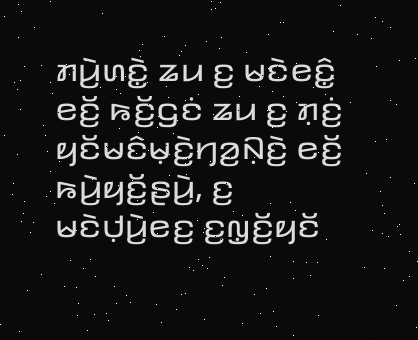ꤊꤣꤧ꤬ꤛꤢꤧ꤭ ꤘꤣ ꤢ꤬ ꤗꤢꤧꤕꤢꤨ꤭ ꤕꤢꤩ꤬ ꤒꤢꤩ꤬ꤞꤢꤦ ꤘꤣ ꤢ꤬ ꤊ꤫ꤢꤦ꤬ ꤟꤢꤩꤗꤢꤨꤗ꤫ꤢꤧ꤬ꤚꤤ꤬ꤡ꤫ꤢꤧ꤬ ꤕꤢꤩ꤬ ꤒꤣꤧ꤬ꤟꤢꤩ꤬ꤔꤣꤧ꤬, ꤢ꤬ ꤗꤢꤧꤓ꤫ꤣꤧ꤬ꤕꤢ꤬ ꤢ꤬ꤜ꤫ꤢꤩ꤬ꤟꤢꤩ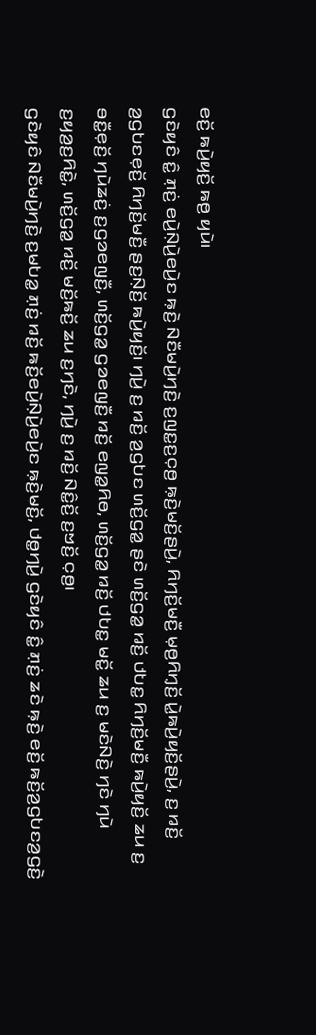ꤕꤢꤩ꤬ ꤒꤣꤧ꤬ꤟꤢꤩ꤬ ꤒꤥ꤬ ꤟꤣꤧ꤯
ꤞꤢꤧꤟꤢꤨ ꤢꤨ꤭ ꤊ꤫ꤢꤦ꤬ ꤕꤣꤧ꤬ꤡ꤫ꤣꤧ꤬ꤕꤣꤧ꤬ꤢ ꤒ꤫ꤢꤧ꤬ ꤡꤢꤪꤗꤣꤧ꤬ꤚꤢꤧ꤬ ꤢ꤬ꤜꤢ꤭ꤢ꤬ꤍ꤫ꤥ꤬ ꤒ꤫ꤢꤧ꤬ꤗꤢꤩ꤬ꤔꤣꤧ꤬, ꤖꤚꤢꤩ꤬ꤗꤢꤪ꤬ ꤗ꤫ꤥ꤬ꤖꤚ꤫ꤢꤩ꤬ ꤣꤧ꤭ꤒꤣꤧ꤬ꤟꤢꤩ꤬ꤔꤣꤧ꤬, ꤢ꤬ ꤙꤢꤩ꤬ ꤤ꤬ꤞꤝꤢꤕ꤫ꤢꤩ꤬ ꤖꤚꤢꤩ꤬ꤗꤢꤪ꤬ ꤔꤢ꤬ꤡ꤫ꤢꤩ꤬ ꤒꤣꤧ꤬ꤟꤢꤩ꤬꤯ ꤚꤣꤧ꤬ ꤢ꤬ ꤙꤢꤩ꤬ ꤤ꤬ꤞꤝꤢ ꤛꤢꤩ꤬ꤞꤤ꤭ ꤔꤢꤧ ꤛꤢꤩ꤬ꤞꤤ꤭ ꤙꤢꤩ꤬ ꤓꤝꤢ꤭ ꤖꤚꤢꤩ꤬ꤗꤢꤪ꤬ ꤒꤣꤧ꤬ꤟꤢꤩ꤬ ꤘꤣ ꤢ꤬ ꤋꤢꤪ꤭ꤕ꤫ꤢꤩ꤬ ꤚꤣꤧꤘꤢꤦ꤬ ꤢ꤬ꤞꤤꤕꤜꤢꤪ꤬, ꤛꤢꤩ꤬ꤞꤤ꤭ ꤞꤤꤕꤜꤢꤪ꤬ ꤙꤢꤩ꤬ ꤕꤜꤤ꤭ꤖꤥ, ꤛꤢꤩ꤬ꤞꤤ꤭ ꤙꤢꤩ꤬ ꤓꤝꤢ꤭ ꤗꤢꤩ꤭ ꤘꤣ ꤢ꤬ ꤗꤢꤧꤡꤢꤧ꤬ ꤚꤢꤧ ꤚꤣꤧ ꤢ꤬ꤟꤤ꤬ꤢ꤬ꤖꤢꤧ꤭, ꤛꤢꤩ꤬ꤞꤤ꤭ ꤙꤢꤩ꤬ ꤗꤢꤩ꤬ꤒꤢꤩ꤬ ꤘꤣ ꤢ꤬ꤚꤢꤧ, ꤚꤣꤧ꤬ ꤢ꤬ ꤙꤢꤩ꤬ ꤡꤢꤨ꤭ꤢꤩ꤬ ꤢ꤬ꤠꤢꤩ꤬ ꤍ꤫ꤥ꤬꤯
ꤞꤢꤧꤟꤢꤨ ꤡꤢꤪꤗꤣꤧ꤬ꤚꤢꤧ꤬ ꤢ꤬ꤗꤝꤤ꤭ ꤊ꤫ꤢꤦ꤬ ꤙꤢꤩ꤬ ꤒꤢꤩ꤬ꤕꤣꤧ꤬ꤡ꤫ꤣꤧ꤬ꤕꤣꤧ꤬ꤢ ꤒ꤫ꤢꤧ꤬ꤗꤢꤩ꤬, ꤓꤥ꤭ꤚꤣꤧ꤬ ꤞꤢꤧꤟꤢꤨ ꤢꤨ꤭ ꤊ꤫ꤢꤦ꤬ ꤘꤢꤧ ꤒ꤫ꤢꤧ꤬ ꤕꤢꤩ꤬ ꤒꤢꤩ꤬ꤤ꤬ꤞꤝꤢꤤ꤬ꤞꤢꤧ꤬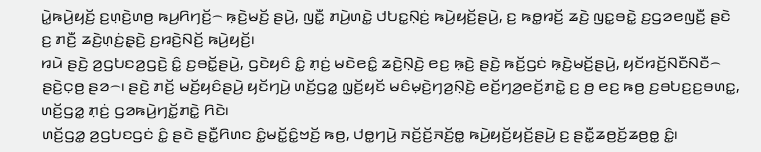ꤣꤧ꤭ꤒꤣꤧ꤬ꤟꤢꤩ꤬ ꤢ꤬ꤛ꤫ꤢꤧ꤬ꤛꤥ꤬ ꤒꤣ꤬ꤖꤚꤢꤩ꤬꤮ ꤒ꤫ꤢꤧ꤬ꤗꤢꤩ꤬ ꤔꤣꤧ꤬, ꤜꤢꤪ꤭ ꤊꤣꤧ꤬ꤛꤢꤧ꤭ ꤓꤝꤢ꤭ꤡ꤫ꤢꤦ꤬ ꤒꤣꤧ꤬ꤟꤢꤩ꤬ꤔꤣꤧ꤬, ꤢ꤬ ꤒꤥ꤭ꤙꤢꤩ꤬ ꤘꤢꤧ꤬ ꤜꤢ꤭ꤋꤢꤧ꤭ ꤢ꤬ꤞꤤꤕꤜꤢꤪ꤬ ꤔꤢꤧ ꤢ꤬ ꤊꤢꤪ꤬ ꤘꤢꤧ꤬ꤛ꤫ꤢꤦ꤬ꤔ꤫ꤢꤧ꤬ ꤢ꤬ꤙꤢꤧ꤬ꤡꤢꤩ꤬ ꤒꤣꤧ꤬ꤟꤢꤩ꤬꤯
ꤙꤣꤧ ꤔꤢꤧ꤬ ꤤ꤬ꤞꤝꤢꤤ꤬ꤞꤢꤧ꤬ ꤢꤨ꤭ ꤢ꤬ꤋꤢꤩ꤭ꤔꤣꤧ꤬, ꤞꤢꤧꤟꤢꤨ ꤢꤨ꤭ ꤊ꤫ꤢꤦ꤬ ꤗꤢꤧꤕꤢꤨ꤭ ꤘꤢꤧ꤬ꤡ꤫ꤢꤧ꤬ ꤕꤢ꤬ ꤒ꤫ꤢꤧ꤬ ꤔꤢꤧ꤬ ꤒꤢꤩ꤬ꤞꤢꤦ ꤒ꤫ꤢꤧ꤬ꤗꤢꤩ꤬ꤔꤣꤧ꤬, ꤟꤢꤩꤙꤢꤩ꤬ꤡꤢꤪꤡꤢꤪ꤮ ꤔꤢꤧ꤬ꤍ꤫ꤥ꤬ ꤔꤤ꤮꤯ ꤔꤢꤧ꤬ ꤊꤢꤩ꤬ ꤗꤢꤩ꤬ꤟꤢꤨꤔꤣꤧ꤬ ꤟꤢꤩꤚꤣꤧ꤬ ꤛꤢꤩ꤬ꤞꤤ꤭ ꤜ꤫ꤢꤩ꤬ꤟꤢꤩ ꤗꤢꤨꤗ꤫ꤢꤧ꤬ꤚꤤ꤬ꤡ꤫ꤢꤧ꤬ ꤕꤢꤩ꤬ꤚꤤ꤬ꤕꤢꤩ꤬ꤊꤢꤧ꤭ ꤢ꤬ ꤥ꤬ ꤕꤢ꤬ ꤒꤥ꤬ ꤢ꤬ꤋꤝꤢ꤬ꤢ꤬ꤋꤛꤢ꤭, ꤛꤢꤩ꤬ꤞꤤ꤭ ꤊ꤫ꤢꤦ꤬ ꤞꤤꤒꤣꤧ꤬ꤚꤢꤩ꤭ꤊꤢꤧ꤭ ꤖꤢꤧ꤯
ꤛꤢꤩ꤬ꤞꤤ꤭ ꤤ꤬ꤞꤝꤢꤞꤢꤦ ꤢꤨ꤭ ꤔꤢꤧ ꤔꤢꤪ꤭ꤖꤛꤢ ꤢꤨ꤭ꤗꤢꤩ꤭ꤢꤨ꤭ꤠꤢꤩ꤬ ꤒꤥ꤬, ꤓꤥ꤭ꤚꤣꤧ꤬ ꤏꤢꤩ꤬ꤢꤩ꤬ꤏꤢꤩ꤬ꤥ꤭ ꤒꤣꤧ꤬ꤟꤢꤩ꤬ꤟꤢꤩ꤬ꤔꤣꤧ꤬ ꤢ꤬ ꤔꤢꤪ꤭ꤘꤥ꤬ꤢꤩ꤬ꤘꤥ꤬ꤥ꤭ ꤢꤨ꤭꤯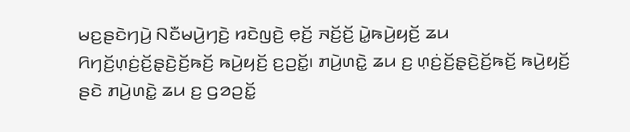ꤗꤢ꤬ꤔꤢꤧꤚꤣꤧ꤬ ꤡꤢꤪꤗꤣꤧ꤬ꤚꤢꤧ꤬ ꤙꤢꤧꤜꤢꤧ꤬ ꤕ꤫ꤢꤩ꤬ ꤏꤢꤩ꤬ꤢꤩ꤬ ꤣꤧ꤭ꤒꤣꤧ꤬ꤟꤢꤩ꤬ ꤘꤣ ꤖꤚꤢꤩ꤬ꤛ꤫ꤢꤦ꤬ꤢꤩ꤬ꤔ꤫ꤢꤧ꤬ꤢꤩ꤬ꤒꤢꤩ꤬ ꤒꤣꤧ꤬ꤟꤢꤩ꤬ ꤢ꤬ꤑꤢꤩ꤭꤯ ꤊꤣꤧ꤬ꤛꤢꤧ꤭ ꤘꤣ ꤢ꤬ ꤛ꤫ꤢꤦ꤬ꤢꤩ꤬ꤔ꤫ꤢꤧ꤬ꤢꤩ꤬ꤒꤢꤩ꤬ ꤒꤣꤧ꤬ꤟꤢꤩ꤬ ꤔꤢꤧ ꤊꤣꤧ꤬ꤛꤢꤧ꤭ ꤘꤣ ꤢ꤬ ꤞꤤꤑꤢꤩ꤭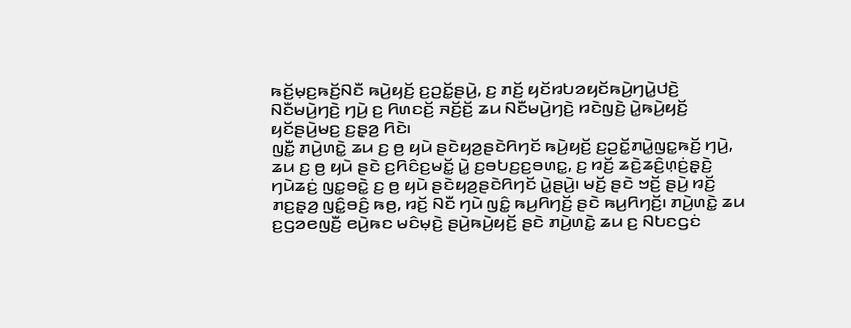ꤒꤢꤩ꤬ꤗ꤫ꤢ꤬ꤒꤢꤩ꤬ꤡꤢꤪ ꤒꤣꤧ꤬ꤟꤢꤩ꤬ ꤢ꤬ꤑꤢꤩ꤭ꤔꤣꤧ꤬, ꤢ꤬ ꤊꤢꤩ꤬ ꤟꤢꤩꤙꤝꤤꤟꤢꤩꤒꤣꤧ꤬ꤚꤣꤧ꤭ꤓꤢꤧ꤬ ꤡꤢꤪꤗꤣꤧ꤬ꤚꤢꤧ꤬ ꤚꤣꤧ꤬ ꤢ꤬ ꤖꤛꤢꤢꤩ꤬ ꤏꤢꤩ꤬ꤢꤩ꤬ ꤘꤣ ꤡꤢꤪꤗꤣꤧ꤬ꤚꤢꤧ꤬ ꤙꤢꤧꤜꤢꤧ꤬ ꤣꤧ꤭ꤒꤣꤧ꤬ꤟꤢꤩ꤬ ꤟꤢꤩꤔꤣꤧ꤬ꤗꤢ꤬ ꤢ꤬ꤔ꤫ꤤ꤬ ꤖꤢꤧ꤯
ꤜꤢꤪ꤭ ꤊꤣꤧ꤬ꤛꤢꤧ꤭ ꤘꤣ ꤢ꤬ ꤥ꤬ ꤟꤣꤧ ꤔꤢꤧꤟꤤ꤬ꤔꤢꤧꤖꤚꤢꤩ ꤒꤣꤧ꤬ꤟꤢꤩ꤬ ꤢ꤬ꤑꤢꤩ꤭ꤊꤣꤧ꤭ꤜꤢ꤭ꤒꤢꤩ꤬ ꤚꤣꤧ꤬, ꤘꤣ ꤢ꤬ ꤥ꤬ ꤟꤣꤧ ꤔꤢꤧ ꤢ꤬ꤖꤢꤨꤢ꤬ꤗꤢꤩ꤭ ꤣꤧ꤭ ꤢ꤬ꤋꤝꤢ꤬ꤢ꤬ꤋꤛꤢ꤭, ꤢ꤬ ꤙꤢꤩ꤬ ꤘꤢꤧ꤬ꤘꤢꤨ꤬ꤛ꤫ꤢꤦ꤬ꤔ꤫ꤢꤧ꤬ ꤚꤣꤧꤘꤢꤦ꤬ ꤜꤢ꤭ꤋꤢꤧ꤭ ꤢ꤬ ꤥ꤬ ꤟꤣꤧ ꤔꤢꤧꤟꤤ꤬ꤔꤢꤧꤖꤚꤢꤩ ꤣꤧ꤭ꤔꤣꤧ꤬꤯ ꤗꤢꤩ꤬ ꤔꤢꤧ ꤠꤢꤩ꤬ ꤔꤣꤧ꤬ ꤙꤢꤩ꤬ ꤊꤢ꤬ꤔ꤫ꤤ꤬ ꤜꤢꤨ꤭ꤋꤢꤨ꤬ ꤒꤥ꤬, ꤙꤢꤩ꤬ ꤡꤢꤪ ꤚꤣꤧ ꤜꤢꤨ꤭ ꤒꤣ꤬ꤖꤚꤢꤩ꤬ ꤔꤢꤧ ꤒꤣ꤬ꤖꤚꤢꤩ꤬꤯ ꤊꤣꤧ꤬ꤛꤢꤧ꤭ ꤘꤣ ꤢ꤬ꤞꤤꤕꤜꤢꤪ꤬ ꤕꤣꤧ꤬ꤒꤢ ꤗꤢꤨꤗ꤫ꤢꤧ꤬ ꤔꤣꤧ꤬ꤒꤣꤧ꤬ꤟꤢꤩ꤬ ꤔꤢꤧ ꤊꤣꤧ꤬ꤛꤢꤧ꤭ ꤘꤣ ꤢ꤬ ꤡꤝꤢꤞꤢꤦ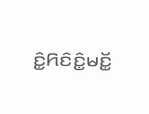ꤢꤨ꤭ꤖꤢꤨꤢꤨ꤭ꤗꤢꤩ꤭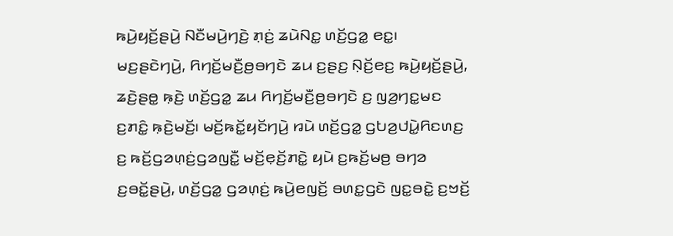ꤒꤣꤧ꤬ꤟꤢꤩ꤬ꤔꤣꤧ꤬ ꤡꤢꤪꤗꤣꤧ꤬ꤚꤢꤧ꤬ ꤊ꤫ꤢꤦ꤬ ꤘꤣꤧꤡꤢ꤭ ꤛꤢꤩ꤬ꤞꤤ꤭ ꤕꤢ꤭꤯
ꤗꤢ꤬ꤔꤢꤧꤚꤣꤧ꤬, ꤖꤚꤢꤩ꤬ꤗꤢꤪ꤬ꤥ꤬ꤋꤚꤢꤧ ꤘꤣ ꤢ꤬ꤔꤢ꤬ ꤡ꤫ꤢꤩ꤬ꤕꤢ꤬ ꤒꤣꤧ꤬ꤟꤢꤩ꤬ꤔꤣꤧ꤬, ꤘꤢꤧ꤬ꤔꤥ꤭ ꤒ꤫ꤢꤧ꤬ ꤛꤢꤩ꤬ꤞꤤ꤭ ꤘꤣ ꤖꤚꤢꤩ꤬ꤗꤢꤪ꤬ꤥ꤬ꤋꤚꤢꤧ ꤢ꤬ ꤜꤤ꤬ꤚꤢ꤭ꤗꤢ ꤢ꤬ꤊꤢꤨ꤭ ꤒ꤫ꤢꤧ꤬ꤗꤢꤩ꤬꤯ ꤗꤢꤩ꤬ꤒꤢꤩ꤭ꤟꤢꤩꤚꤣꤧ꤬ ꤙꤣꤧ ꤛꤢꤩ꤬ꤞꤤ꤭ ꤞꤝꤤ꤬ꤓꤣꤧ꤭ꤖꤢꤛꤢ꤬ ꤢ꤬ ꤒꤢꤩ꤬ꤞꤤꤛ꤫ꤢꤦ꤬ꤞꤤꤜꤢꤪ꤭ ꤗꤢꤩ꤬ꤕ꤫ꤢꤩ꤬ꤊꤢꤧ꤭ ꤟꤣꤧ ꤢ꤬ꤒꤢꤩ꤬ꤗꤥ꤬ ꤋꤚꤤ ꤢ꤬ꤋꤢꤩ꤭ꤔꤣꤧ꤬, ꤛꤢꤩ꤬ꤞꤤ꤭ ꤞꤤꤛ꤫ꤢꤦ꤬ ꤒꤣꤧ꤬ꤕꤜꤢꤩ꤬ ꤋꤛꤢ꤭ꤞꤢꤧ ꤜꤢ꤭ꤋꤢꤧ꤭ ꤢ꤬ꤠꤢꤩ꤬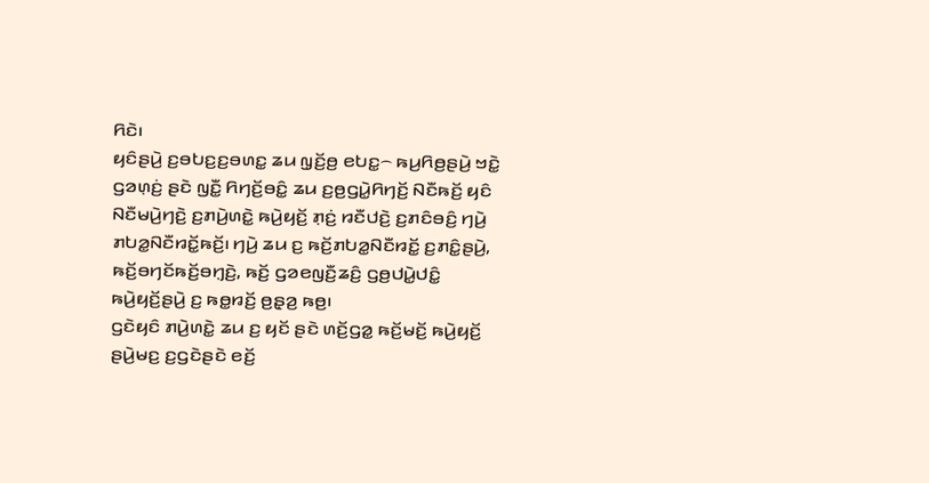ꤖꤢꤧ꤯
ꤟꤢꤨꤔꤣꤧ꤬ ꤢ꤬ꤋꤝꤢ꤬ꤢ꤬ꤋꤛꤢ꤭ ꤘꤣ ꤜ꤫ꤢꤩ꤬ꤥ꤬ ꤕꤝꤢ꤭꤮ ꤒꤣ꤬ꤖꤥ꤬ꤔꤣꤧ꤬ ꤠꤢꤧ꤭ ꤞꤤꤛ꤫ꤢꤦ꤬ ꤔꤢꤧ ꤜꤢꤪ꤭ ꤖꤚꤢꤩ꤬ꤋꤢꤨ꤭ ꤘꤣ ꤢ꤬ꤥ꤬ꤞꤣꤧ꤭ꤖꤚꤢꤩ꤬ ꤡꤢꤪꤒꤢꤩ꤬ ꤟꤢꤨ ꤡꤢꤪꤗꤣꤧ꤬ꤚꤢꤧ꤬ ꤢ꤬ꤊꤣꤧ꤬ꤛꤢꤧ꤭ ꤒꤣꤧ꤬ꤟꤢꤩ꤬ ꤊ꤫ꤢꤦ꤬ ꤙꤢꤪꤓꤢꤧ꤬ ꤢ꤬ꤊꤢꤨꤋꤢꤨ꤬ ꤚꤣꤧ꤬ ꤊꤝꤤ꤭ꤡꤢꤪꤙꤢꤩ꤭ꤒꤢꤩ꤬꤯ ꤚꤣꤧ꤬ ꤘꤣ ꤢ꤬ ꤒꤢꤩ꤬ꤊꤝꤤ꤭ꤡꤢꤪꤙꤢꤩ꤭ ꤢ꤬ꤊꤢꤨ꤭ꤔꤣꤧ꤬, ꤒꤢꤩ꤬ꤋꤚꤢꤩꤒꤢꤩ꤬ꤋꤚ꤫ꤢꤧ꤬, ꤒꤢꤩ꤬ ꤞꤤꤕꤜꤢꤪ꤬ꤘꤢꤨ꤬ ꤞꤥ꤬ꤓꤣꤧ꤭ꤓꤢꤨ꤭ ꤒꤣꤧ꤬ꤟꤢꤩ꤬ꤔꤣꤧ꤬ ꤢ꤬ ꤒꤥ꤭ꤙꤢꤩ꤬ ꤥ꤬ꤔ꤫ꤤ꤬ ꤒꤥ꤬꤯
ꤞꤢꤧꤟꤢꤨ ꤊꤣꤧ꤬ꤛꤢꤧ꤭ ꤘꤣ ꤢ꤬ ꤟꤢꤩ ꤔꤢꤧ ꤛꤢꤩ꤬ꤞꤤ꤭ ꤒꤢꤩ꤬ꤗꤢꤩ꤬ ꤒꤣꤧ꤬ꤟꤢꤩ꤬ ꤔꤣꤧ꤬ꤗꤢ꤬ ꤢ꤬ꤞꤢꤧꤔꤢꤧ ꤕꤢꤩ꤬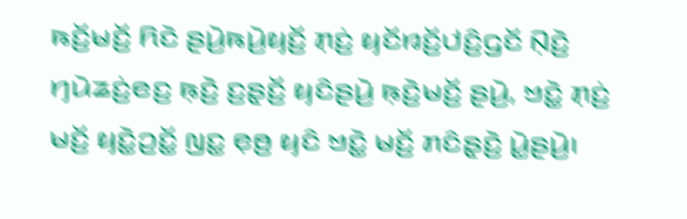ꤒꤢꤩ꤬ꤗꤢꤩ꤬ ꤖꤢꤧ ꤔꤣꤧ꤬ꤒꤣꤧ꤬ꤟꤢꤩ꤬ ꤊ꤫ꤢꤦ꤬ ꤟꤢꤩꤙꤢꤩ꤬ꤓꤢꤨ꤬ꤞꤢꤩ ꤡ꤫ꤢꤧ꤬ ꤚꤣꤧꤘꤢꤦ꤬ꤕꤢ꤬ ꤒ꤫ꤢꤧ꤬ ꤢ꤬ꤔ꤫ꤢꤩ꤬ ꤟꤢꤨꤔꤣꤧ꤬ ꤒ꤫ꤢꤧ꤬ꤗꤢꤩ꤬ ꤔꤣꤧ꤬, ꤠꤢꤧ꤭ ꤊ꤫ꤢꤦ꤬ ꤗꤢꤩ꤬ ꤟꤢꤧ꤭ꤑꤢꤩ꤭ ꤜꤢ꤭ ꤕ꤫ꤥ꤬ ꤟꤢꤨ ꤠꤢꤧ꤭ ꤗꤢꤩ꤬ ꤊꤢꤨꤔ꤫ꤢꤧ꤬ ꤣꤧ꤭ꤔꤣꤧ꤬꤯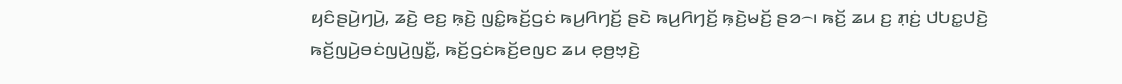ꤟꤢꤨꤔꤣꤧ꤬ꤚꤣꤧ꤬, ꤘꤢꤧ꤬ ꤕꤢ꤬ ꤒ꤫ꤢꤧ꤬ ꤜꤢꤨ꤭ꤒꤢꤩ꤬ꤞꤢꤦ ꤒꤣ꤬ꤖꤚꤢꤩ꤬ ꤔꤢꤧ ꤒꤣ꤬ꤖꤚꤢꤩ꤬ ꤒ꤫ꤢꤧ꤬ꤗꤢꤩ꤬ ꤔꤤ꤮꤯ ꤒꤢꤩ꤬ ꤘꤣ ꤢ꤬ ꤊ꤫ꤢꤦ꤬ ꤓꤝꤢ꤭ꤓꤢꤧ꤬ ꤒꤢꤩ꤬ꤜꤣꤧ꤬ꤋꤢꤦꤜꤣꤧ꤬ꤜꤢꤪ꤭, ꤒꤢꤩ꤬ꤞꤢꤦꤒꤢꤩ꤬ꤕꤜꤢ ꤘꤣ ꤕ꤫ꤥ꤬ꤠ꤫ꤢꤧ꤬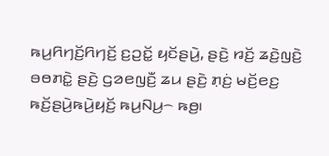ꤒꤣ꤬ꤖꤚꤢꤩ꤬ꤖꤚꤢꤩ꤬ ꤢ꤬ꤑꤢꤩ꤭ ꤟꤢꤩꤔꤣꤧ꤬, ꤔꤢꤧ꤬ ꤙꤢꤩ꤬ ꤘꤢꤧ꤬ꤜꤢꤧ꤬ ꤋꤥꤊꤢꤧ꤭ ꤔꤢꤧ꤬ ꤞꤤꤕꤜꤢꤪ꤬ ꤘꤣ ꤔꤢꤧ꤬ ꤊ꤫ꤢꤦ꤬ ꤗꤢꤩ꤬ꤕꤢ꤬ ꤒꤢꤩ꤬ꤔꤣꤧ꤬ꤒꤣꤧ꤬ꤟꤢꤩ꤬ ꤒꤣ꤬ꤡꤣ꤬꤮ ꤒꤥ꤬꤯